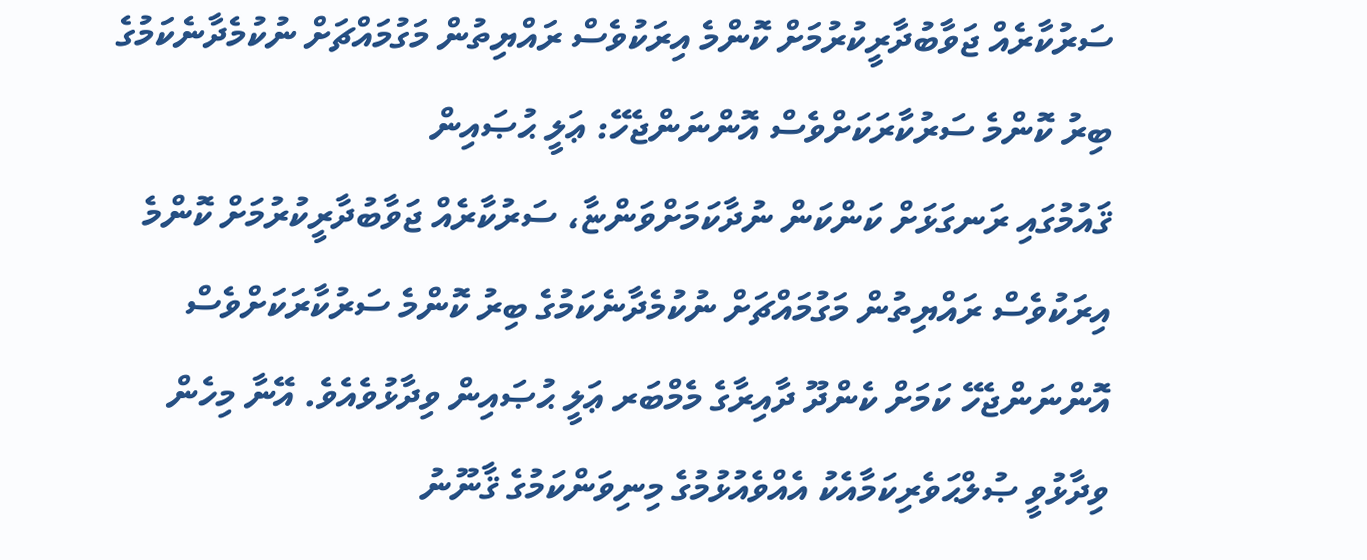ސަރުކާރެއް ޖަވާބުދާރީކުރުމަށް ކޮންމެ އިރަކުވެސް ރައްޔިތުން މަގުމައްޗަށް ނުކުމެދާނެކަމުގެ ބިރު ކޮންމެ ސަރުކާރަކަށްވެސް އޮންނަންޖެހޭ: ޢަލީ ޙުޞައިން
ޤައުމުގައި ރަނގަޅަށް ކަންކަން ނުދާކަމަށްވަންޏާ، ސަރުކާރެއް ޖަވާބުދާރީކުރުމަށް ކޮންމެ އިރަކުވެސް ރައްޔިތުން މަގުމައްޗަށް ނުކުމެދާނެކަމުގެ ބިރު ކޮންމެ ސަރުކާރަކަށްވެސް އޮންނަންޖެހޭ ކަމަށް ކެންދޫ ދާއިރާގެ މެމްބަރ ޢަލީ ޙުޞައިން ވިދާޅުވެއެވެ. އޭނާ މިހެން ވިދާޅުވީ ޞުލްޙަވެރިކަމާއެކު އެއްވެއުޅުމުގެ މިނިވަންކަމުގެ ޤާނޫނު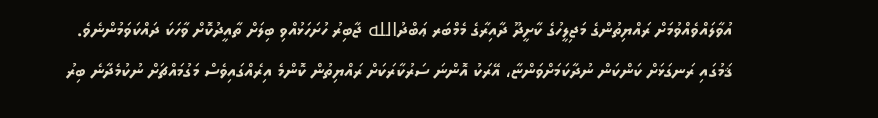އުވާލައްވެއްވުމަށް ރައްޔިތުންގެ މަޖިލީހުގެ ކާށީދޫ ދާއިރާގެ މެމްބަރ ޢަބްދުالله ޖާބިރު ހުށަހަޅުއްވި ބިލަށް ތާއީދުކޮށް ވާހަކަ ދައްކަވަމުންނެވެ.
ޤަމުގައި ރަނގަޅަށް ކަންކަން ނުދާކަމަށްވަންޏާ، އޭރަކު އޮންނަ ސަރުކާރަކަށް ރައްޔިތުން ކޮންމެ އިރެއްގައިވެސް މަގުމައްޗަށް ނުކުމެދާނެ ބިރު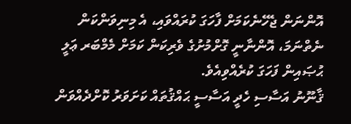އޮންނަން ޖެހޭނެކަމަށް ފާހަގަ ކުރައްވައި، އެ މިނިވަންކަން ނެތްނަމަ، އޮންނާނީ ގޮށްމުށުގެ ވެރިކަން ކަމަށް މެމްބަރ ޢަލީ ޙުޞައިން ފަހަގަ ކުރެއްވިއެވެ.
ޤާނޫނު އަސާސި ހެދީ އަސާސީ ޙައްޤުތައް ކަށަވަރު ކޮށްދެއްވަން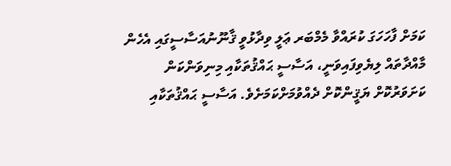ކަމަށް ފާހަހަގަ ކުރައްވާ މެމްބަރ ޢަލީ ވިދާޅުވީ ޤާނޫނުއަސާސީގައި އެހެން މާއްދާތައް ލިޔެވިފައިވަނީ، އަސާސީ ޙައްޤުތަކާއި މިނިވަންކަން ކަށަވަރުކޮށް ޔަޤީންކޮށް ދެއްވުމަށްކަމަށެވެ. އަސާސީ ޙައްޤުތަކާއި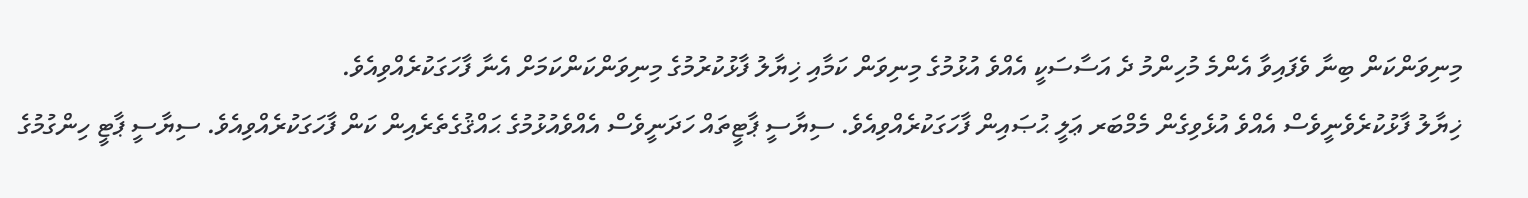މިނިވަންކަން ބިނާ ވެފައިވާ އެންމެ މުހިންމު ދެ އަސާސަކީ އެއްވެ އުޅުމުގެ މިނިވަން ކަމާއި ޚިޔާލު ފާޅުކުރުމުގެ މިނިވަންކަންކަމަށް އެނާ ފާހަގަކުރެއްވިއެވެ.
ޚިޔާލު ފާޅުކުރެވެނީވެސް އެއްވެ އުޅެވިގެން މެމްބަރ ޢަލީ ޙުޞައިން ފާހަގަކުރެއްވިއެވެ. ސިޔާސީ ޕާޓީތައް ހަދަނީވެސް އެއްވެއުޅުމުގެ ޙައްޤުގެތެރެއިން ކަން ފާހަގަކުރެއްވިއެވެ. ސިޔާސީ ޕާޓީ ހިންގުމުގެ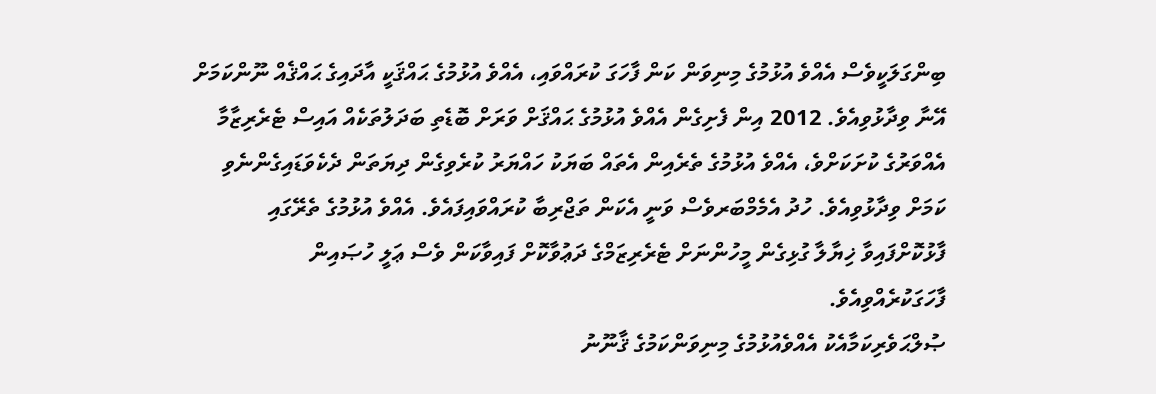ބިންގަލަކީވެސް އެއްވެ އުޅުމުގެ މިނިވަން ކަން ފާހަގަ ކުރައްވައި، އެއްވެ އުޅުމުގެ ޙައްޤަކީ އާދައިގެ ޙައްޤެއް ނޫންކަމަށް އޭނާ ވިދާޅުވިއެވެ. 2012 އިން ފެށިގެން އެއްވެ އުޅުމުގެ ޙައްޤަށް ވަރަށް ބޮޑެތި ބަދަލުތަކެއް އައިސް ޓެރެރިޒާމާ އެއްވަރުގެ ކުށަކަށްވެ، އެއްވެ އުޅުމުގެ ތެރެއިން އެތައް ބަޔަކު ހައްޔަރު ކުރެވިގެން ދިޔަތަން ދެކެވަޑައިގެންނެވި ކަމަށް ވިދާޅުވިއެވެ. ހުދު އެމެމްބަރވެސް ވަނީ އެކަން ތަޖްރިބާ ކުރައްވައިފައެވެ. އެއްވެ އުޅުމުގެ ތެރޭގައި ފާޅުކޮށްފައިވާ ޚިޔާލާ ގުޅިގެން މީހުންނަށް ޓެރެރިޒަމްގެ ދަޢުވާކޮށް ފައިވާކަން ވެސް ޢަލީ ހުޞައިން ފާހަގަކުރެއްވިއެވެ.
ޞުލްޙަވެރިކަމާއެކު އެއްވެއުޅުމުގެ މިނިވަންކަމުގެ ޤާނޫނު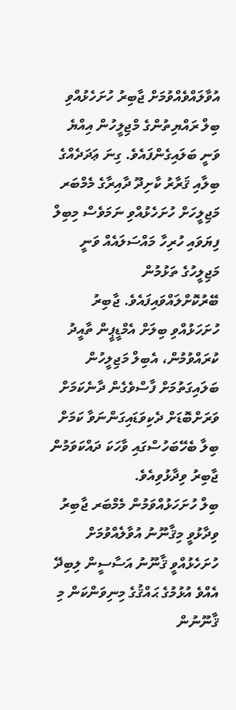އުވާލައްވެއްވުމަށް ޖާބިރު ހުށަހެޅުއްވި ބިލް ރައްޔިތުންގެ މްޖިލީހުން އިއްޔެ ވަނީ ބަލައިގެންފައެވެ. ގިނަ ޢަދަދެއްގެ ބިލާއި ޤަރާރު ކާށިދޫ ދާއިރާގެ މެމްބަރ މަޖިލީހަށް ހުށަހެޅުއްވި ނަމަވެސް މިބިލް ފިޔަވައި ހުރިހާ މައްސަލައެއް ވަނީ މަޖިލީހުގެ ތަޅުމުން ބޭރުކޮށްލައްވައިފައެވެ. ޖާބިރު ހުށަހަޅުއްވި ބިލަށް އެމްޑީޕީން ތާއީދު ކުރައްވުމުން، އެބިލް މަޖިލީހުން ބަލައިގަތުމަށް ފާސްވެގެން ދާނެކަމަށް ވަރަށްބޮޑަށް ދެކިވަޑައިގަންނަވާ ކަމަށް ބިލާ ބެހޭބަހުސްގައި ވާހަކަ ދައްކަވަމުން ޖާބިރު ވިދާޅުވިއެވެ.
ބިލް ހުށަހަޅުއްވަމުން މެމްބަރ ޖާބިރު ވިދާޅުވީ މިޤާނޫނު އުވާލެއްވުމަށް ހުށަހެޅުއްވީ ޤާނޫނު އަސާސީން ލިބިދޭ އެއްވެ އުޅުމުގެ ޙައްޤުގެ މިނިވަންކަން މި ޤާނޫނުން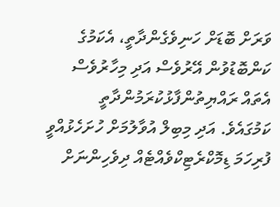ވަރަށް ބޮޑަށް ހަނިވެގެންދާތީ، އެކަމުގެ ކަންބޮޑުވުން އޭރުވެސް އަދި މިހާރުވެސް އެތައް ރައްޔިތުންފާޅުކުރަމުންދާތީ ކަމުގައެވެ. އަދި މިބިލް އުވާލުމަށް ހުށަހެޅުއްވީ ފުރިހަމަ ޑިމޮކްރެޓިކްވެއްޓެއް ދިވެހިންނަށް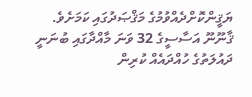ޔަޤީންކޮށްދެއްވުމުގެ މަޤްޞަދުގައި ކަމަށެވެ.
ޤާނޫނޫ އަސާސީގެ 32 ވަނަ މާއްދާގައި ބުނަނީ ދައުލަތުގެ ހުއްދައެއް ކުރިން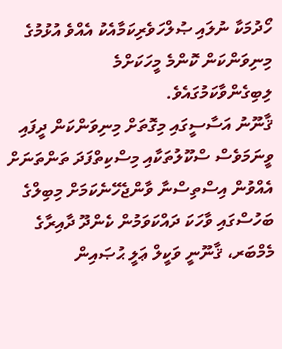ހޯދުމަކާ ނުލައި ޞުލްހަވެރިކަމާއެކު އެއްވެ އުޅުމުގެ މިނިވަންކަން ކޮންމެ މީހަކަށްމެ ލިބިގެންވާކަމުގައެވެ.
ޤާނޫނު އަސާސީގައި މިގޮތަށް މިނިވަންކަން ދީފައި ވީނަމަވެސް ސްކޫލުތަކާއި މިސްކިތްފަދަ ތަންތަނަށް އެއްވުން އިސްތިސްނާ ވާންޖެހޭނެކަމަށް މިބިލްގެ ބަހުސްގައި ވާހަކަ ދައްކަވަމުން ކެންދޫ ދާއިރާގެ މެމްބަރ، ޤާނޫނީ ވަކީލް ޢަލީ ޙުޞައިން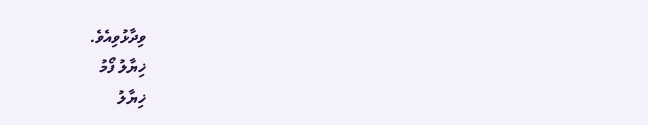ވިދާޅުވިއެވެ.
ޚިޔާލު ފޯމު
ޚިޔާލު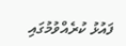ފައުޅު ކުރެއްވުމުގައި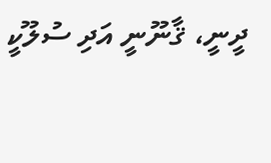ދީނީ، ޤާނޫނީ އަދި ސުލޫކީ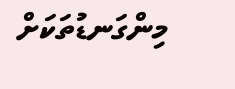މިންގަނޑުތަކަށް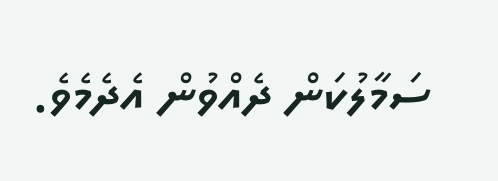ސަމާލުކަން ދެއްވުން އެދެމެވެ.